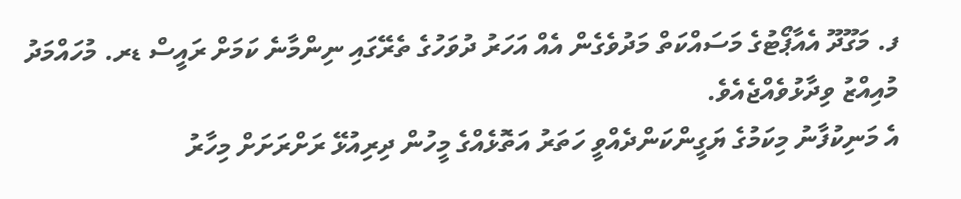ފ. މަގޫދޫ އެއާޕޯޓުގެ މަސައްކަތް މަދުވެގެން އެއް އަހަރު ދުވަހުގެ ތެރޭގައި ނިންމާނެ ކަމަށް ރައީސް ޑރ. މުހައްމަދު މުއިއްޒު ވިދާޅުވެއްޖެއެވެ.
އެ މަނިކުފާނު މިކަމުގެ ޔަގީންކަންދެއްވީ ހަތަރު އަތޮޅެއްގެ މީހުން ދިރިއުޅޭ ރަށްރަށަށް މިހާރު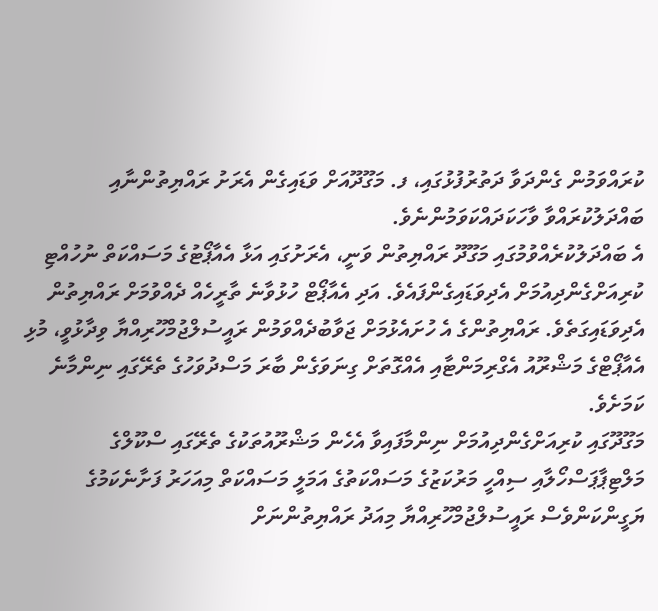ކުރައްވަމުން ގެންދަވާ ދަތުރުފުޅުގައި، ފ. މަގޫދޫއަށް ވަޑައިގެން އެރަށު ރައްޔިތުންނާއި ބައްދަލުކުރައްވާ ވާހަކަދައްކަވަމުންނެވެ.
އެ ބައްދަލުކުރެއްވުމުގައި މަގޫދޫ ރައްޔިތުން ވަނީ، އެރަށުގައި އަޅާ އެއާޕޯޓުގެ މަސައްކަތް ނުހުއްޓި ކުރިއަށްގެންދިއުމަށް އެދިވަޑައިގެންފައެވެ. އަދި އެއާޕޯޓް ހުޅުވާނެ ތާރީހެއް ދެއްވުމަށް ރައްޔިތުން އެދިވަޑައިގަތެވެ. ރައްޔިތުންގެ އެ ހުށައެޅުމަށް ޖަވާބުދެއްވަމުން ރައީސުލްޖުމްހޫރިއްޔާ ވިދާޅުވީ، މުޅި އެއާޕޯޓްގެ މަޝްރޫއު އެގްރިމަންޓާއި އެއްގޮތަށް ގިނަވަގެން ބާރަ މަސްދުވަހުގެ ތެރޭގައި ނިންމާނެ ކަމަށެވެ.
މަގޫދޫގައި ކުރިއަށްގެންދިއުމަށް ނިންމާފައިވާ އެހެން މަޝްރޫއުތަކުގެ ތެރޭގައި ސްކޫލްގެ މަލްޓިޕާޕަސްހޯލާއި ސިއްހީ މަރުކަޒުގެ މަސައްކަތުގެ އަމަލީ މަސައްކަތް މިއަހަރު ފަށާނެކަމުގެ ޔަގީންކަންވެސް ރައީސުލްޖުމްހޫރިއްޔާ މިއަދު ރައްޔިތުންނަށް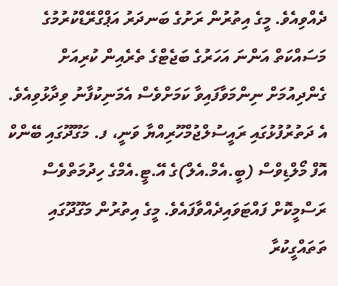ދެއްވިއެވެ. މީގެ އިތުރުން ރަށުގެ ބަނދަރު އަޕްގްރޭޑްކުރުމުގެ މަސައްކަތް އަންނަ އަހަރުގެ ބަޖެޓްގެ ތެރެއިން ކުރިއަށް ގެންދިއުމަށް ނިންމަވާފައިވާ ކަމަށްވެސް އެމަނިކުފާނު ވިދާޅުވިއެވެ.
އެ ދަތުރުފުޅުގައި ރައީސުލްޖުމްހޫރިއްޔާ ވަނީ، ފ. މަގޫދޫގައި ބޭންކް އޮފް މޯލްޑިވްސް (ބީ.އެމް.އެލް)ގެ އޭ.ޓީ.އެމްގެ ހިދުމަތްވެސް ރަސްމީކޮށް ފައްޓަވައިދެއްވާފައެވެ. މީގެ އިތުރުން މަގޫދޫގައި ތަތައްގީކުރާ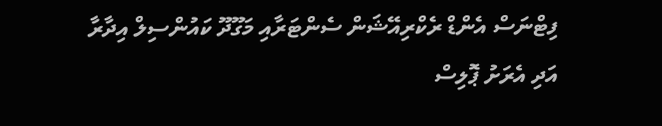ފިޓްނަސް އެންޑް ރެކްރިއޭޝަން ސެންޓަރާއި މަގޫދޫ ކައުންސިލް އިދާރާ އަދި އެރަށު ޕޮލިސް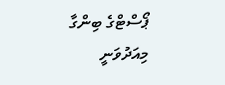ޕޯސްޓްގެ ބިންގާ މިއަދުވަނީ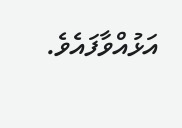އަޅުއްވާފައެވެ.